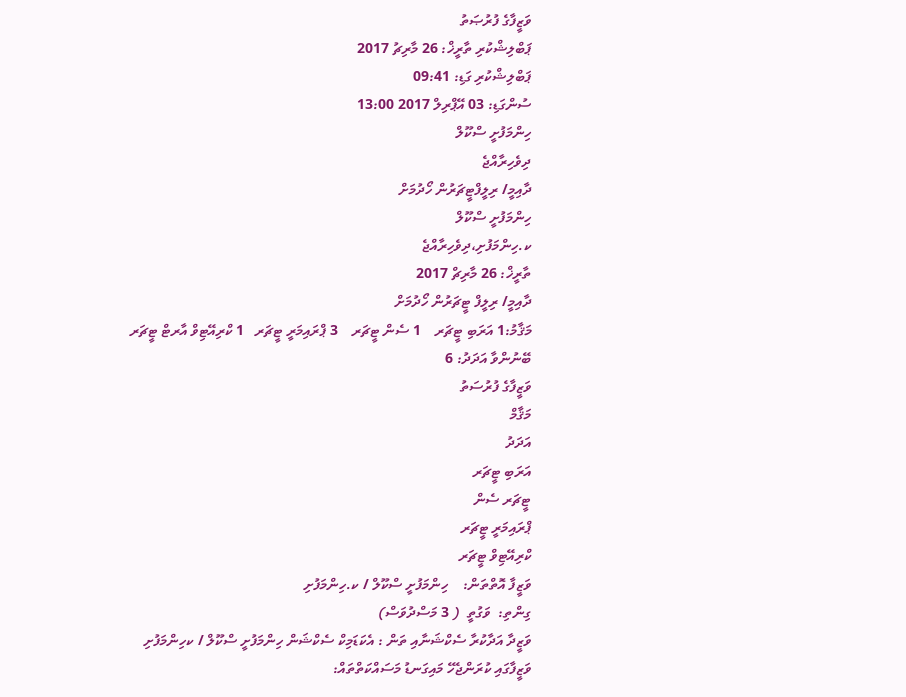ވަޒީފާގެ ފުރުޞަތު
ޕަބްލިޝްކުރި ތާރީޚް: 26 މާރިޗު 2017
ޕަބްލިޝްކުރި ގަޑި: 09:41
ސުންގަޑި: 03 އޭޕްރިލް 2017 13:00
ހިންމަފުށީ ސްކޫލް
ދިވެހިރާއްޖެ
ދާއިމީ/ ރިލީފްޓީޗަރުން ހޯދުމަށް
ހިންމަފުށީ ސްކޫލް
ކ.ހިންމަފުށި،ދިވެހިރާއްޖެ
ތާރީޚް: 26 މާރިޗް 2017
ދާއިމީ/ ރިލީފް ޓީޗަރުން ހޯދުމަށް
މަޤާމު:1 އަރަބި ޓީޗަރ    1 ސެން ޓީޗަރ    3 ޕްރައިމަރީ ޓީޗަރ   1 ކްރިއޭޓިވް އާރޓް ޓީޗަރ
ބޭނުންވާ އަދަދު: 6
ވަޒީފާގެ ފުރުސަތު
މަޤާމް
އަދަދު
އަރަބި ޓީޗަރ
ޓީޗަރ ސެން
ޕްރައިމަރީ ޓީޗަރ
ކްރިއޭޓިވް ޓީޗަރ
ވަޒީފާ އޮތްތަން:    ހިންމަފުށީ ސްކޫލް / ކ.ހިންމަފުށި
ގިންތި:  ވަގުތީ  ( 3 މަސްދުވަސް)
ވަޒީދާ އަދާކުރާ ސެކްޝަނާއި ތަން : އެކަޑަމިކް ސެކްޝަން ހިންމަފުށީ ސްކޫލް / ކހިންމަފުށި
ވަޒީފާގައި ކުރަންޖެހޭ މައިގަނޑު މަސައްކަތްތައް: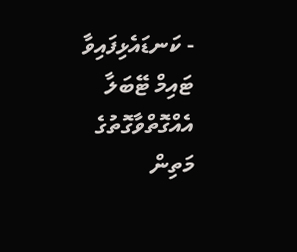- ކަނޑައެޅިފައިވާ ޓައިމް ޓޭބަލާ އެއްގޮތްވާގޮތުގެ މަތިން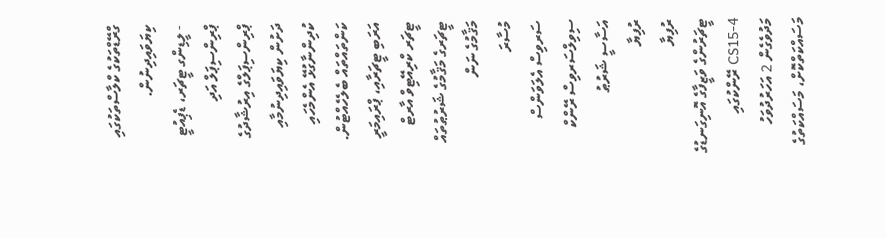ގްރޭޑްތަކުގެ ކްލާސްތަކުގައި ކިޔަވައިދިނުން.
- ލީޑިންގ ޓީޗަރ، ޑެޕިއުޓީ ޕްރިންސިޕަލް އަދި ޕްރިންސިޕަލްގެ އިރުޝާދުގެ ދަށުން ކިޔަވައިދިނުމާއި ކުދިންނާގުޅޭ އެންމެހައި ކަންތައްތައް ބެލެހެއްޓުން.
އަރަބި ޓީޗަރާއި، ޕްރައިމަރީ ޓީޗަރ ކްރިއޭޓިވް އާރޓް ޓީޗަރގެ މަޤާމުގެ ޝަރުޠުތައް
މަޤާމުގެ ނަން
މުސާރަ
ސަރވިސް އެލަވަންސް
ސިވިލްސަރވިސް ރޭންކް
އަސާސީ ޝަރުޠު
ރުފިޔާ
ރުފިޔާ
ޓީޗަރުންގެ ވަޒީފާގެ އޮނިގަނޑުގެ CS15-4 ރޭންކުގައި މަދުވެގެން 2 އަހަރުދުވަހު
މަސައްކަތްކޮށް، މަސައްކަތުގެ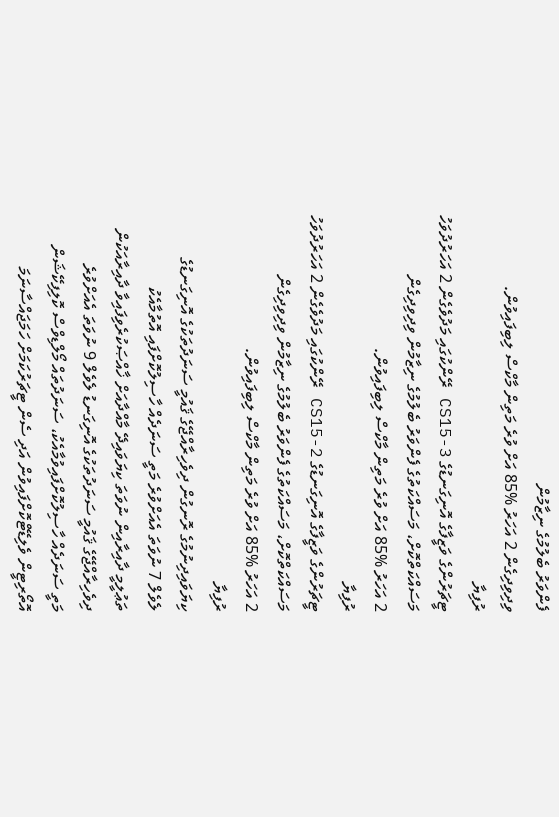ފެންވަރު ބެލުމުގެ ނިޒާމުން
ވިދިވިދިގެން 2 އަހަރު %85 އަށް ވުރެ މަތިން މާކްސް ލިބިފައިވުން.
ރުފިޔާ
ޓީޗަރުންގެ ވަޒީފާގެ އޮނިގަނޑުގެ CS15-3 ރޭންކުގައި މަދުވެގެން 2 އަހަރުދުވަހު
މަސައްކަތްކޮށް، މަސައްކަތުގެ ފެންވަރު ބެލުމުގެ ނިޒާމުން ވިދިވިދިގެން
2 އަހަރު %85 އަށް ވުރެ މަތިން މާކްސް ލިބިފައިވުން.
ރުފިޔާ
ޓީޗަރުންގެ ވަޒީފާގެ އޮނިގަނޑުގެ CS15-2 ރޭންކުގައި މަދުވެގެން 2 އަހަރުދުވަހު
މަސައްކަތްކޮށް، މަސައްކަތުގެ ފެންވަރު ބެލުމުގެ ނިޒާމުން ވިދިވިދިގެން
2 އަހަރު %85 އަށް ވުރެ މަތިން މާކްސް ލިބިފައިވުން.
ރުފިޔާ
ކިޔަވައިދިނުމުގެ ރޮނގުން ދިވެހިރާއްޖޭގެ ޤައުމީ ސަނަދުތަކުގެ އޮނިގަނޑުގެ
ލެވެލް 7 ނުވަތަ އެއަށްވުރެ މަތީ ސަނަދެއް ހާސިލުކޮށްފައި އޮތުމާއެކު
ތަޢުލީމީ ދާއިރާއިން ނުވަތަ ކިޔަވައިދޭ މާއްދާއަށް ޚާއްޞަކުރެވިފައިވާ ދާއިރާއަކުން
ދިވެހިރާއްޖޭގެ ޤައުމީ ސަނަދުތަކުގެ އޮނިގަނޑު ލެވެލް 9 ނުވަތަ އެއަށްވުރެ
މަތީ ސަނަދެއް ހާސިލުކޮށްފައިވުމާއެކު، ސަނަދުތައް މޯލްޑިވްސް ކޮލިފިކޭޝަން
އޮތޯރިޓީން ވެލިޑޭޓްކޮށްފައިވުން އަދި ސެން ޓީޗަރުކަމަށް ހަމަޖައްސާނަމަ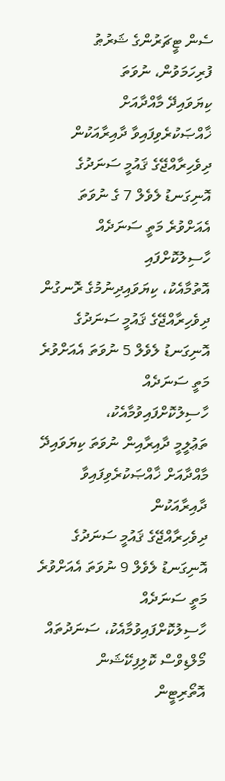ސެން ޓީޗަރުންގެ ޝަރުޠު ފުރިހަމަވުން، ނުވަތަ
ކިޔަވައިދޭ މާއްދާއަށް ޚާއްޞަކުރެވިފައިވާ ދާއިރާއަކުން ދިވެހިރާއްޖޭގެ ޤައުމީ ސަނަދުގެ
އޮނިގަނޑު ލެވެލް 7 ގެ ނުވަތަ އެއަށްވުރެ މަތީ ސަނަދެއް  ހާސިލުކޮށްފައި
އޮތުމާއެކު، ކިޔަވައިދިނުމުގެ ރޮނގުން ދިވެހިރާއްޖޭގެ ޤައުމީ ސަނަދުގެ
އޮނިގަނޑު ލެވެލް 5 ނުވަތަ އެއަށްވުރެ މަތީ ސަނަދެއް ހާސިލުކޮށްފައިވުމާއެކު،
ތަޢުލީމީ ދާއިރާއިން ނުވަތަ ކިޔަވައިދޭ މާއްދާއަށް ޚާއްޞަކުރެވިފައިވާ ދާއިރާއަކުން
ދިވެހިރާއްޖޭގެ ޤައުމީ ސަނަދުގެ އޮނިގަނޑު ލެވެލް 9 ނުވަތަ އެއަށްވުރެ
މަތީ ސަނަދެއް ހާސިލުކޮށްފައިވުމާއެކު، ސަނަދުތައް މޯލްޑިވްސް ކޮލިފިކޭޝަން
އޮތޯރިޓީން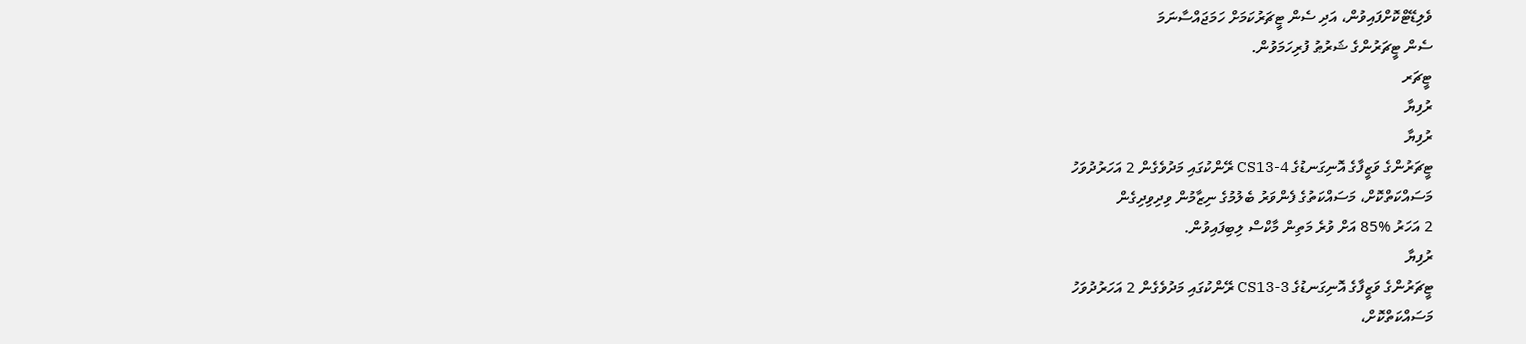ވެލިޑޭޓްކޮށްފައިވުން، އަދި ސެން ޓީޗަރުކަމަށް ހަމަޖައްސާނަމަ
ސެން ޓީޗަރުންގެ ޝަރުޠު ފުރިހަމަވުން.
ޓީޗަރ
ރުފިޔާ
ރުފިޔާ
ޓީޗަރުންގެ ވަޒީފާގެ އޮނިގަނޑުގެ 4-CS13 ރޭންކުގައި މަދުވެގެން 2 އަހަރުދުވަހު
މަސައްކަތްކޮށް، މަސައްކަތުގެ ފެންވަރު ބެލުމުގެ ނިޒާމުން ވިދިވިދިގެން
2 އަހަރު %85 އަށް ވުރެ މަތިން މާކްސް ލިބިފައިވުން.
ރުފިޔާ
ޓީޗަރުންގެ ވަޒީފާގެ އޮނިގަނޑުގެ 3-CS13 ރޭންކުގައި މަދުވެގެން 2 އަހަރުދުވަހު
މަސައްކަތްކޮށް،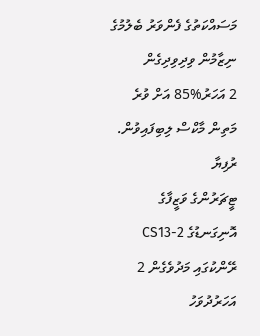މަސައްކަތުގެ ފެންވަރު ބެލުމުގެ ނިޒާމުން ވިދިވިދިގެން
2 އަހަރު%85 އަށް ވުރެ މަތިން މާކްސް ލިބިފައިވުން.
ރުފިޔާ
ޓީޗަރުންގެ ވަޒީފާގެ އޮނިގަނޑުގެ 2-CS13 ރޭންކުގައި މަދުވެގެން 2 އަހަރުދުވަހު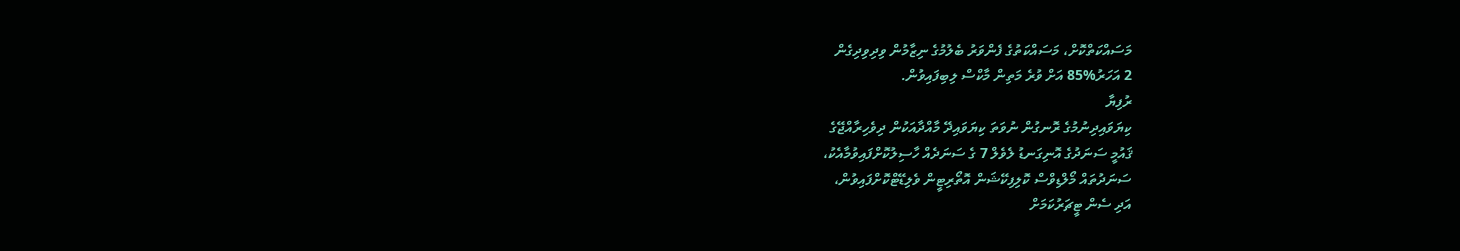މަސައްކަތްކޮށް، މަސައްކަތުގެ ފެންވަރު ބެލުމުގެ ނިޒާމުން ވިދިވިދިގެން
2 އަހަރު%85 އަށް ވުރެ މަތިން މާކްސް ލިބިފައިވުން.
ރުފިޔާ
ކިޔަވައިދިނުމުގެ ރޮނގުން ނުވަތަ ކިޔަވައިދޭ މާއްދާއަކުން ދިވެހިރާއްޖޭގެ
ޤައުމީ ސަނަދުގެ އޮނިގަނޑު ލެވެލް 7 ގެ ސަނަދެއް ހާސިލުކޮށްފައިވުމާއެކު،
ސަނަދުތައް މޯލްޑިވްސް ކޮލިފިކޭޝަން އޮތޯރިޓީން ވެލިޑޭޓްކޮށްފައިވުން،
އަދި ސެން ޓީޗަރުކަމަށް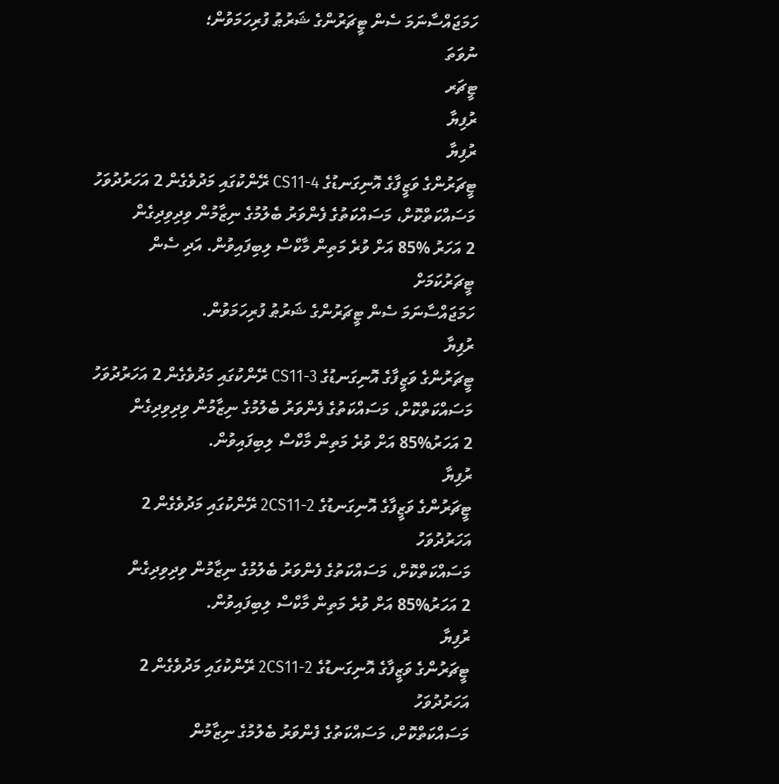ހަމަޖައްސާނަމަ ސެން ޓީޗަރުންގެ ޝަރުޠު ފުރިހަމަވުން؛
ނުވަތަ
ޓީޗަރ
ރުފިޔާ
ރުފިޔާ
ޓީޗަރުންގެ ވަޒީފާގެ އޮނިގަނޑުގެ 4-CS11 ރޭންކުގައި މަދުވެގެން 2 އަހަރުދުވަހު
މަސައްކަތްކޮށް، މަސައްކަތުގެ ފެންވަރު ބެލުމުގެ ނިޒާމުން ވިދިވިދިގެން
2 އަހަރު %85 އަށް ވުރެ މަތިން މާކްސް ލިބިފައިވުން. އަދި ސެން ޓީޗަރުކަމަށް
ހަމަޖައްސާނަމަ ސެން ޓީޗަރުންގެ ޝަރުޠު ފުރިހަމަވުން.
ރުފިޔާ
ޓީޗަރުންގެ ވަޒީފާގެ އޮނިގަނޑުގެ CS11-3 ރޭންކުގައި މަދުވެގެން 2 އަހަރުދުވަހު
މަސައްކަތްކޮށް، މަސައްކަތުގެ ފެންވަރު ބެލުމުގެ ނިޒާމުން ވިދިވިދިގެން
2 އަހަރު%85 އަށް ވުރެ މަތިން މާކްސް ލިބިފައިވުން.
ރުފިޔާ
ޓީޗަރުންގެ ވަޒީފާގެ އޮނިގަނޑުގެ 2-2CS11 ރޭންކުގައި މަދުވެގެން 2 އަހަރުދުވަހު
މަސައްކަތްކޮށް، މަސައްކަތުގެ ފެންވަރު ބެލުމުގެ ނިޒާމުން ވިދިވިދިގެން
2 އަހަރު%85 އަށް ވުރެ މަތިން މާކްސް ލިބިފައިވުން.
ރުފިޔާ
ޓީޗަރުންގެ ވަޒީފާގެ އޮނިގަނޑުގެ 2-2CS11 ރޭންކުގައި މަދުވެގެން 2 އަހަރުދުވަހު
މަސައްކަތްކޮށް، މަސައްކަތުގެ ފެންވަރު ބެލުމުގެ ނިޒާމުން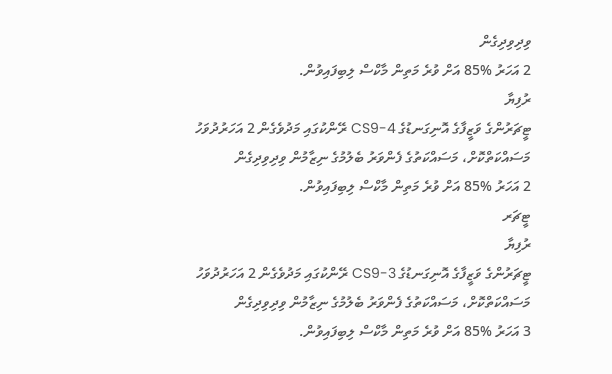ވިދިވިދިގެން
2 އަހަރު %85 އަށް ވުރެ މަތިން މާކްސް ލިބިފައިވުން.
ރުފިޔާ
ޓީޗަރުންގެ ވަޒީފާގެ އޮނިގަނޑުގެ CS9-4 ރޭންކުގައި މަދުވެގެން 2 އަހަރުދުވަހު
މަސައްކަތްކޮށް، މަސައްކަތުގެ ފެންވަރު ބެލުމުގެ ނިޒާމުން ވިދިވިދިގެން
2 އަހަރު %85 އަށް ވުރެ މަތިން މާކްސް ލިބިފައިވުން.
ޓީޗަރ
ރުފިޔާ
ޓީޗަރުންގެ ވަޒީފާގެ އޮނިގަނޑުގެ CS9-3 ރޭންކުގައި މަދުވެގެން 2 އަހަރުދުވަހު
މަސައްކަތްކޮށް، މަސައްކަތުގެ ފެންވަރު ބެލުމުގެ ނިޒާމުން ވިދިވިދިގެން
3 އަހަރު %85 އަށް ވުރެ މަތިން މާކްސް ލިބިފައިވުން.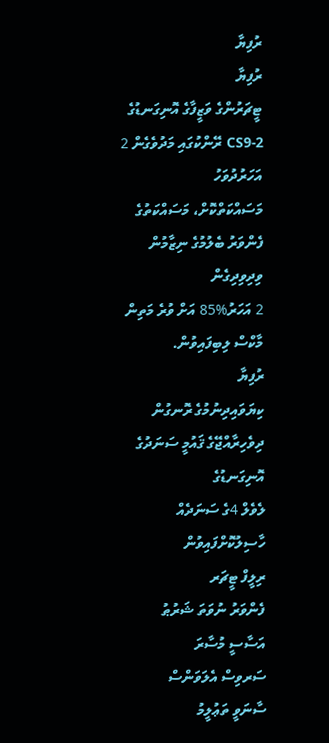ރުފިޔާ
ރުފިޔާ
ޓީޗަރުންގެ ވަޒީފާގެ އޮނިގަނޑުގެ CS9-2 ރޭންކުގައި މަދުވެގެން 2 އަހަރުދުވަހު
މަސައްކަތްކޮށް، މަސައްކަތުގެ ފެންވަރު ބެލުމުގެ ނިޒާމުން ވިދިވިދިގެން
2 އަހަރު%85 އަށް ވުރެ މަތިން މާކްސް ލިބިފައިވުން.
ރުފިޔާ
ކިޔަވައިދިނުމުގެ ރޮނގުން ދިވެހިރާއްޖޭގެ ޤައުމީ ސަނަދުގެ އޮނިގަނޑުގެ
ލެވެލް 4ގެ ސަނަދެއް ހާސިލުކޮށްފައިވުން
ރިލީފް ޓީޗަރ
ފެންވަރު ނުވަތަ ޝަރުޠު
އަސާސީ މުސާރަ
ސަރވިސް އެލަވަންސް
ސާނަވީ ތަޢުލީމު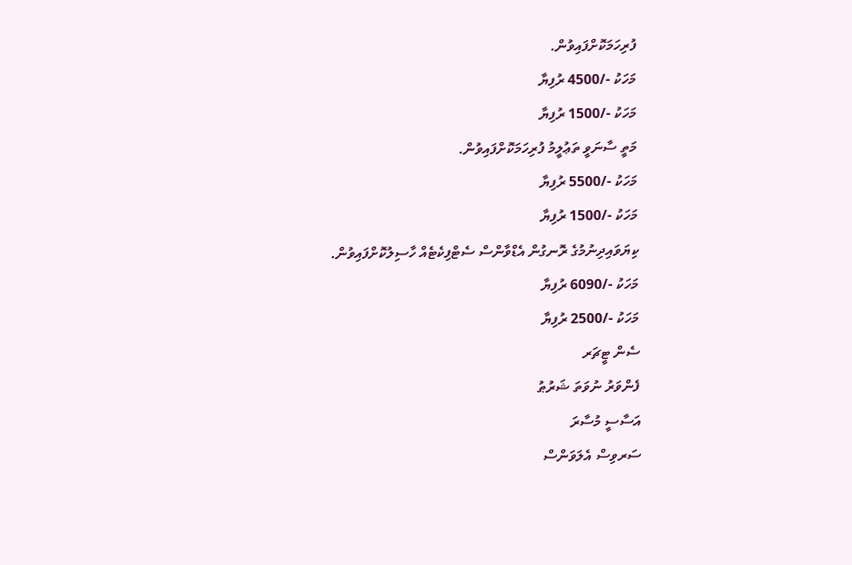ފުރިހަމަކޮށްފައިވުން.
މަހަކު -/4500 ރުފިޔާ
މަހަކު -/1500 ރުފިޔާ
މަތީ ސާނަވީ ތަޢުލީމު ފުރިހަމަކޮށްފައިވުން.
މަހަކު -/5500 ރުފިޔާ
މަހަކު -/1500 ރުފިޔާ
ކިޔަވައިދިނުމުގެ ރޮނގުން އެޑްވާންސް ސެޓްފިކެޓެއް ހާސިލުކޮށްފައިވުން.
މަހަކު -/6090 ރުފިޔާ
މަހަކު -/2500 ރުފިޔާ
ސެން ޓީޗަރ
ފެންވަރު ނުވަތަ ޝަރުޠު
އަސާސީ މުސާރަ
ސަރވިސް އެލަވަންސް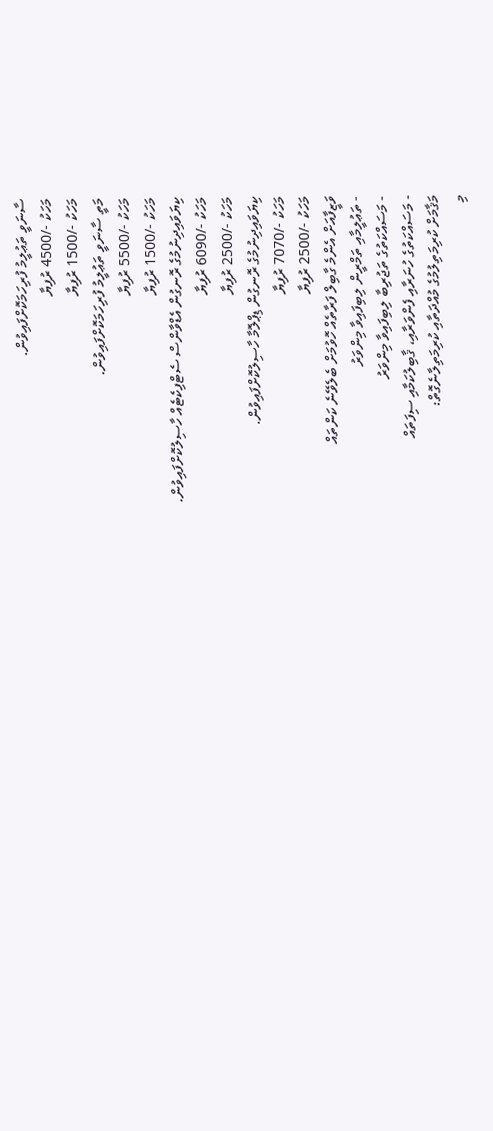ސާނަވީ ތަޢުލީމު ފުރިހަމަކޮށްފައިވުން.
މަހަކު -/4500 ރުފިޔާ
މަހަކު -/1500 ރުފިޔާ
މަތީ ސާނަވީ ތަޢުލީމު ފުރިހަމަކޮށްފައިވުން.
މަހަކު -/5500 ރުފިޔާ
މަހަކު -/1500 ރުފިޔާ
ކިޔަވައިދިނުމުގެ ރޮނގުން އެޑްވާންސް ސެޓްފިކެޓެއް ހާސިލުކޮށްފައިވުން.
މަހަކު -/6090 ރުފިޔާ
މަހަކު -/2500 ރުފިޔާ
ކިޔަވައިދިނުމުގެ ރޮނގުން ޑިޕްލޮމާ ހާސިލުކޮށްފައިވުން.
މަހަކު -/7070 ރުފިޔާ
މަހަކު -/2500 ރުފިޔާ
ވަޒީފާއަށް އެންމެ ގާބިލް ފަރާތެއް ހޮވުމަށް ބެލެވޭނެ ކަންތައް
- ތަޢުލީމާއި ތަމްރީން ލިބިފައިވާ މިންވަރު
- މަސައްކަތުގެ ތަޖުރިބާ ލިބިފައިވާ މިންވަރު
- މަސައްކަތުގެ ހުނަރާއި ފެންވަރާއި، ޤާބިލުކަމާއި ސިފަތައް
މަޤާމަށް ކުރިމަތިލުމުގެ މުއްދަތާއި ކުރިމަތިލާނެގޮތް:
މި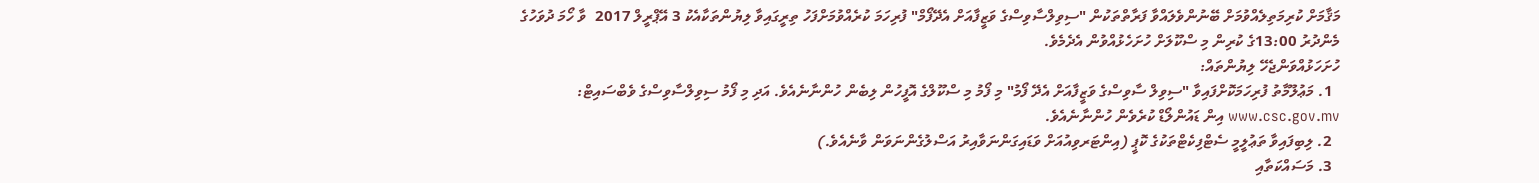މަޤާމަށް ކުރިމަތިލެއްވުމަށް ބޭނުންވެލައްވާ ފަރާތްތަކުން "ސިވިލްސާވިސްގެ ވަޒީފާއަށް އެދޭފޯމް" ފުރިހަމަ ކުރެއްވުމަށްފަހު ތިރީގައިވާ ލިޔުންތަކާއެކު 3 އޭޕްރީލް 2017  ވާ ހޯމަ ދުވަހުގެ މެންދުރު 13:00ގެ ކުރިން މި ސްކޫލަށް ހުށަހެޅުއްވުން އެދެމެވެ.
ހުށަހަޅުއްވަންޖެހޭ ލިޔުންތައް:
  1. މަޢުލޫމާތު ފުރިހަމަކޮށްފައިވާ "ސިވިލް ސާވިސްގެ ވަޒީފާއަށް އެދޭ ފޯމު" މި ފޯމު މި ސްކޫލްގެ އޮފީހުން ލިބެން ހުންނާނެއެވެ. އަދި މި ފޯމު ސިވިލްސާވިސްގެ ވެބްސައިޓް: www.csc.gov.mv އިން ޑައުންލޯޑް ކުރެވެން ހުންނާނެއެވެ.
  2. ލިބިފައިވާ ތަޢުލީމީ ސެޓްފިކެޓްތަކުގެ ކޮޕީ (އިންޓަރވިއުއަށް ވަޑައިގަންނަވާއިރު އަސްލުގެންނަވަން ވާނެއެވެ.)
  3. މަސައްކަތާއި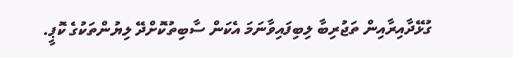ގުޅޭދާއިރާއިން ތަޖުރިބާ ލިބިފައިވާނަމަ އެކަން ސާބިތުކޮށްދޭ ލިޔުންތަކުގެ ކޮޕީ.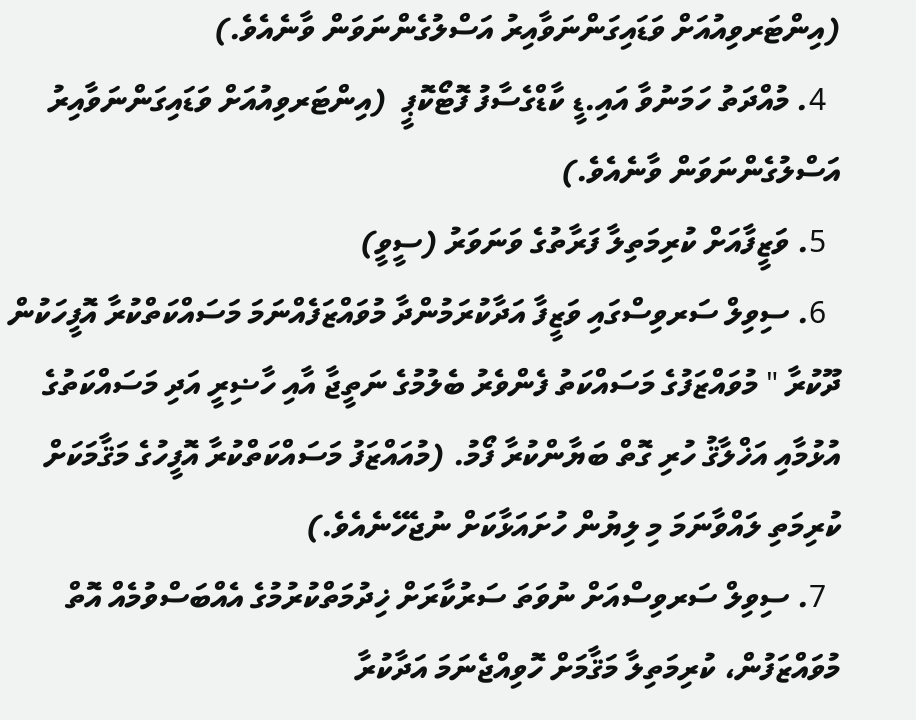(އިންޓަރވިއުއަށް ވަޑައިގަންނަވާއިރު އަސްލުގެންނަވަން ވާނެއެވެ.)
  4. މުއްދަތު ހަމަނުވާ އައި.ޑީ ކާޑްގެސާފު ފޮޓޯކޮޕީ  (އިންޓަރވިއުއަށް ވަޑައިގަންނަވާއިރު އަސްލުގެންނަވަން ވާނެއެވެ.)
  5. ވަޒީފާއަށް ކުރިމަތިލާ ފަރާތުގެ ވަނަވަރު (ސީވީ)
  6. ސިވިލް ސަރވިސްގައި ވަޒީފާ އަދާކުރަމުންދާ މުވައްޒަފެއްނަމަ މަސައްކަތްކުރާ އޮފީހަކުން ދޫކުރާ " މުވައްޒަފުގެ މަސައްކަތު ފެންވެރު ބެލުމުގެ ނަތީޖާ އާއި ހާޟިރީ އަދި މަސައްކަތުގެ އުޅުމާއި އަޚްލާޤު ހުރި ގޮތް ބަޔާންކުރާ ފޯމު. (މުއައްޒަފު މަސައްކަތްކުރާ އޮފީހުގެ މަޤާމަކަށް ކުރިމަތި ލައްވާނަމަ މި ލިޔުން ހުށައަޅާކަށް ނުޖެހޭނެއެވެ.)
  7. ސިވިލް ސަރވިސްއަށް ނުވަތަ ސަރުކާރަށް ޚިދުމަތްކުރުމުގެ އެއްބަސްވުމެއް އޮތް މުވައްޒަފުން، ކުރިމަތިލާ މަޤާމަށް ހޮވިއްޖެނަމަ އަދާކުރާ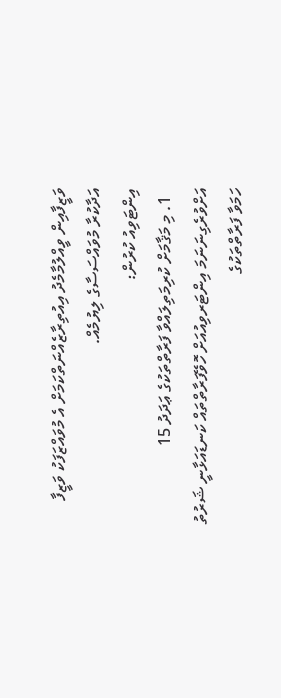ވަޒީފާއިން ވީއްލުމާމެދު އިއުތިރާޒެއްނަތްކަމަށް އެ މުވައްޒަފަކު ވަޒީފާ އަދާކުރާ މުވައްސަސާގެ ލިޔުމެއް.
އިންޓަވިއު ކުރުން:
  1. މި މަޤާމަށް ކުރިމަތިލައްވާ ފަރާތްތަކުގެ ޢަދަދު 15 އަށްވުރެގިނަނަމަ އިންޓަރވިއުއަށް ހޮވޭފަރާތްތައް ކަނޑައަޅާނީ ޝަރުތު ހަމަވާ ފަރާތްތަކުގެ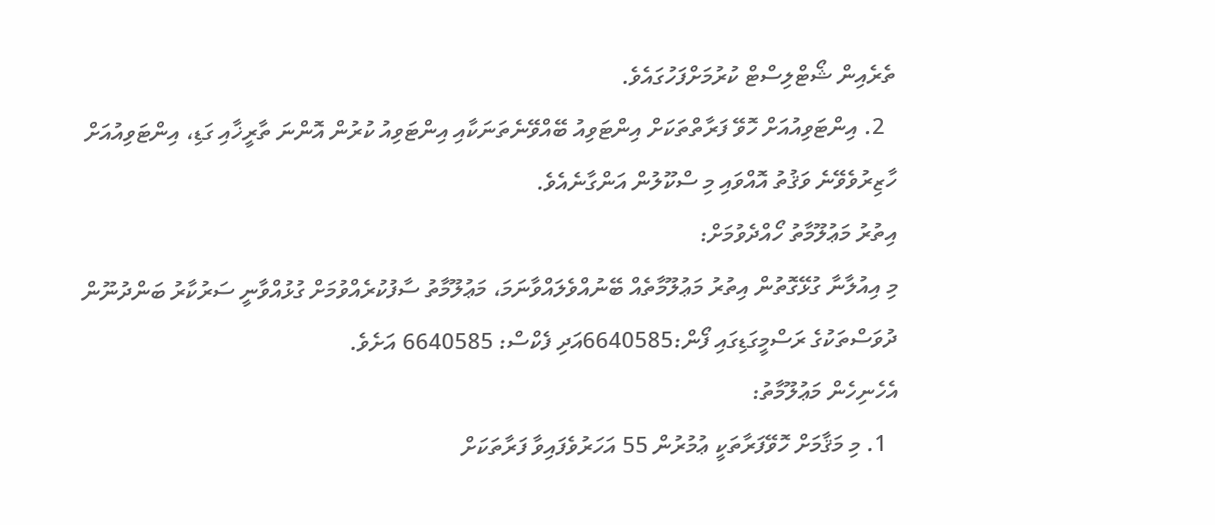ތެރެއިން ޝޯޓްލިސްޓް ކުރުމަށްފަހުގައެވެ.
  2. އިންޓަވިއުއަށް ހޮވޭ ފަރާތްތަކަށް އިންޓަވިއު ބޭއްވޭނެތަނަކާއި އިންޓަވިއު ކުރުން އޮންނަ ތާރީޚާއި ގަޑި، އިންޓަވިއުއަށް ހާޒިރުވެވޭނެ ވަޤުތު އޮއްވައި މި ސްކޫލުން އަންގާނެއެވެ.
އިތުރު މަޢުލޫމާތު ހޯއްދެވުމަށް:
މި އިއުލާނާ ގުޅޭގޮތުން އިތުރު މަޢުލޫމާތެއް ބޭނުއްވެލައްވާނަމަ، މަޢުލޫމާތު ސާފުކުރެއްވުމަށް ގުޅުއްވާނީ ސަރުކާރު ބަންދުނޫން ދުވަސްތަކުގެ ރަސްމީގަޑިގައި ފޯން:6640585އަދި ފެކްސް: 6640585 އަށެވެ.
އެހެނިހެން މަޢުލޫމާތު:
  1. މި މަޤާމަށް ހޮވޭފަރާތަކީ ޢުމުރުން 55 އަހަރުވެފައިވާ ފަރާތަކަށް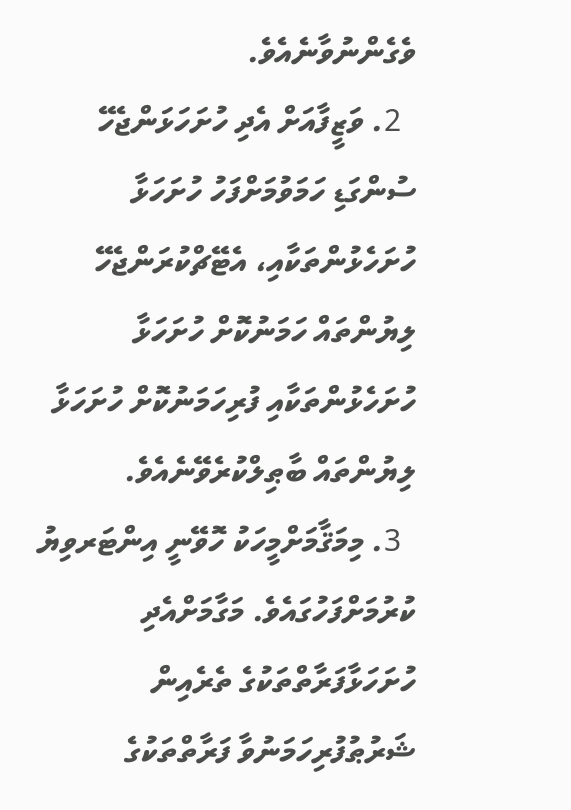ވެގެންނުވާނެއެވެ.
  2. ވަޒީފާއަށް އެދި ހުށަހަޅަންޖެހޭ ސުންގަޑި ހަމަވުމަށްފަހު ހުށަހަޅާ ހުށަހެޅުންތަކާއި، އެޓޭޗްކުރަންޖެހޭ ލިޔުންތައް ހަމަނުކޮށް ހުށަހަޅާ ހުށަހެޅުންތަކާއި ފުރިހަމަނުކޮށް ހުށަހަޅާ ލިޔުންތައް ބާޠިލްކުރެވޭނެއެވެ.
  3. މިމަޤާމަށްމީހަކު ހޮވޭނީ އިންޓަރވިޔު ކުރުމަށްފަހުގައެވެ. މަގާމަށްއެދި ހުށަހަޅާފަރާތްތަކުގެ ތެރެއިން ޝަރުޠުފުރިހަމަނުވާ ފަރާތްތަކުގެ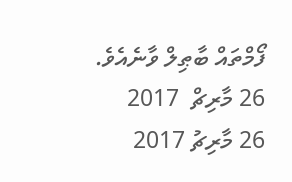ފޯމްތައް ބާޠިލް ވާނެއެވެ.
26 މާރިޗް  2017
26 މާރިޗު 2017